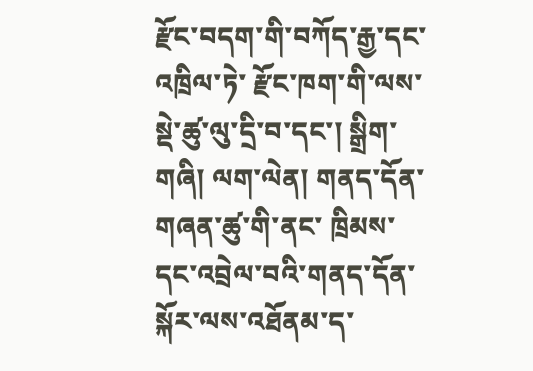རྫོང་བདག་གི་བཀོད་རྒྱ་དང་འཁྲིལ་ཏེ་ རྫོང་ཁག་གི་ལས་སྡེ་ཚུ་ལུ་དྲི་བ་དང་། སྒྲིག་གཞི། ལག་ལེན། གནད་དོན་གཞན་ཚུ་གི་ནང་ ཁྲིམས་དང་འབྲེལ་བའི་གནད་དོན་སྐོར་ལས་འཐོནམ་ད་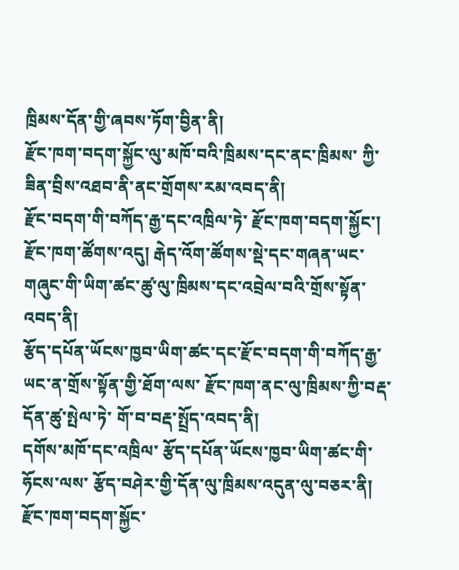ཁྲིམས་དོན་གྱི་ཞབས་ཏོག་བྱིན་ནི།
རྫོང་ཁག་བདག་སྐྱོང་ལུ་མཁོ་བའི་ཁྲིམས་དང་ནང་ཁྲིམས་ ཀྱི་ཟིན་བྲིས་འཐབ་ནི་ནང་གྲོགས་རམ་འབད་ནི།
རྫོང་བདག་གི་བཀོད་རྒྱ་དང་འཁྲིལ་ཏེ་ རྫོང་ཁག་བདག་སྐྱོང་། རྫོང་ཁག་ཚོགས་འདུ། རྒེད་འོག་ཚོགས་སྡེ་དང་གཞན་ཡང་གཞུང་གི་ཡིག་ཚང་ཚུ་ལུ་ཁྲིམས་དང་འབྲེལ་བའི་གྲོས་སྟོན་འབད་ནི།
རྩོད་དཔོན་ཡོངས་ཁྱབ་ཡིག་ཚང་དང་རྫོང་བདག་གི་བཀོད་རྒྱ་ཡང་ན་གྲོས་སྟོན་གྱི་ཐོག་ལས་ རྫོང་ཁག་ནང་ལུ་ཁྲིམས་ཀྱི་བརྡ་དོན་ཚུ་སྤེལ་ཏེ་ གོ་བ་བརྡ་སྤྲོད་འབད་ནི།
དགོས་མཁོ་དང་འཁྲིལ་ རྩོད་དཔོན་ཡོངས་ཁྱབ་ཡིག་ཚང་གི་ཧོངས་ལས་ རྩོད་བཤེར་གྱི་དོན་ལུ་ཁྲིམས་འདུན་ལུ་བཅར་ནི།
རྫོང་ཁག་བདག་སྐྱོང་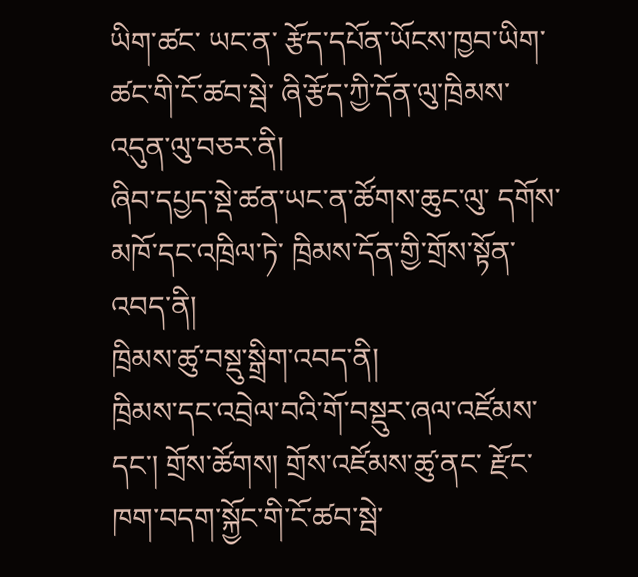ཡིག་ཚང་ ཡང་ན་ རྩོད་དཔོན་ཡོངས་ཁྱབ་ཡིག་ཚང་གི་ངོ་ཚབ་སྦེ་ ཞི་རྩོད་ཀྱི་དོན་ལུ་ཁྲིམས་འདུན་ལུ་བཅར་ནི།
ཞིབ་དཔྱད་སྡེ་ཚན་ཡང་ན་ཚོགས་ཆུང་ལུ་ དགོས་མཁོ་དང་འཁྲིལ་ཏེ་ ཁྲིམས་དོན་གྱི་གྲོས་སྟོན་འབད་ནི།
ཁྲིམས་ཚུ་བསྡུ་སྒྲིག་འབད་ནི།
ཁྲིམས་དང་འབྲེལ་བའི་གོ་བསྡུར་ཞལ་འཛོམས་དང་། གྲོས་ཚོགས། གྲོས་འཛོམས་ཚུ་ནང་ རྫོང་ཁག་བདག་སྐྱོང་གི་ངོ་ཚབ་སྦེ་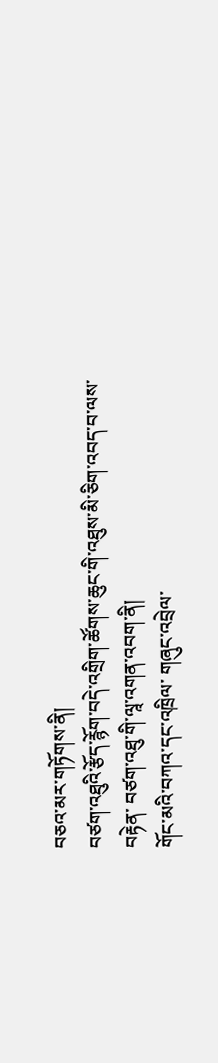བཅའ་མར་གཏོགས་ནི།
བཙག་འཐུའི་རྩོད་རྙོག་བདེ་འགྲིག་ཚོགས་ཆུང་གི་འཐུས་མི་ཅིག་འབད་བ་ལས་བརྟེན་ བཙག་འཐུ་གི་ལཱ་འགན་འབག་ནི།
གོང་མའི་བཀའ་དང་འཁྲིལ་ གཞུང་འབྲེལ་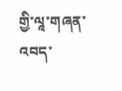གྱི་ལཱ་གཞན་ འབད་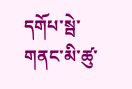དགོཔ་སྦེ་གནང་མི་ཚུ་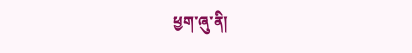ཕྱག་ཞུ་ནི།